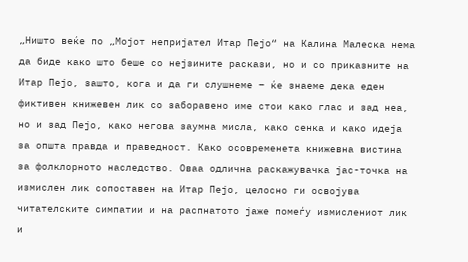„Ништо веќе по „Мојот непријател Итар Пејо“ на Калина Малеска нема да биде како што беше со нејзините раскази, но и со приказните на Итар Пејо, зашто, кога и да ги слушнеме – ќе знаеме дека еден фиктивен книжевен лик со заборавено име стои како глас и зад неа, но и зад Пејо, како негова заумна мисла, како сенка и како идеја за општа правда и праведност. Како осовременета книжевна вистина за фолклорното наследство. Оваа одлична раскажувачка јас-точка на измислен лик сопoстaвен на Итар Пејо, целосно ги освојува читателските симпатии и на распнатото јаже помеѓу измислениот лик и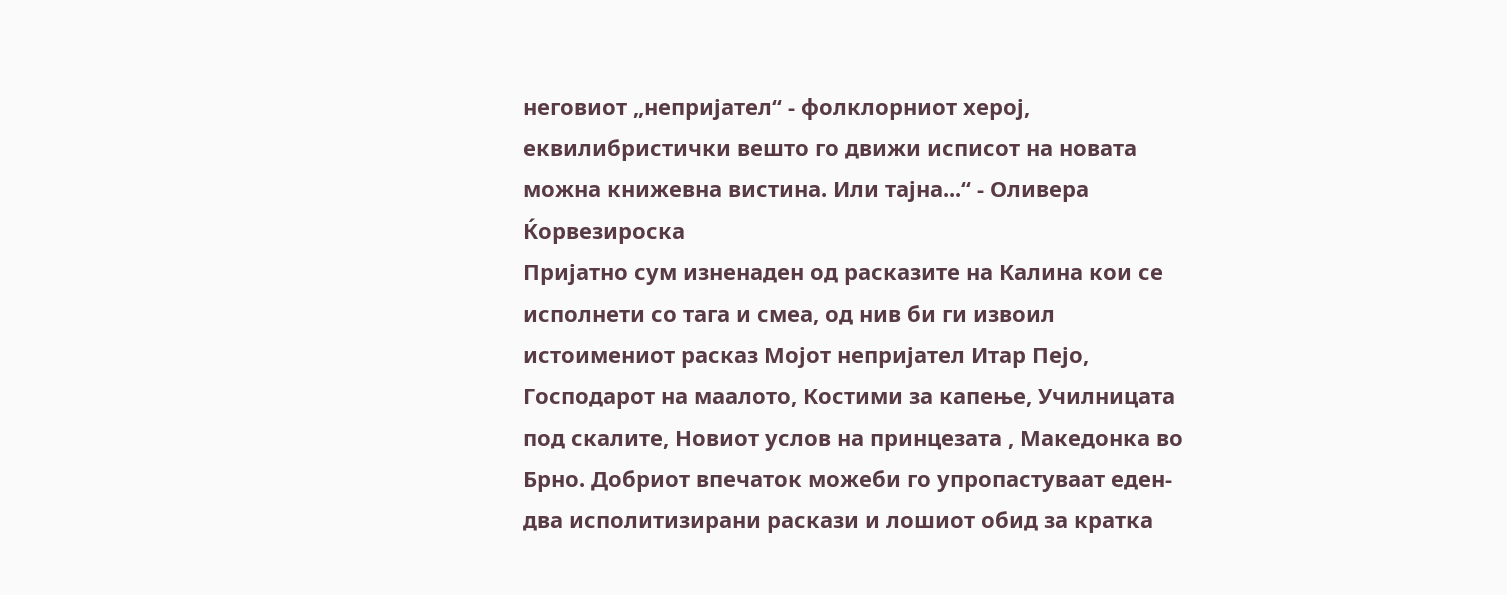неговиот „непријател“ - фолклорниот херој, еквилибристички вешто го движи исписот на новата можна книжевна вистина. Или тајна...“ - Оливера Ќорвезироска
Пријатно сум изненаден од расказите на Калина кои се исполнети со тага и смеа, од нив би ги извоил истоимениот расказ Мојот непријател Итар Пејо, Господарот на маалото, Костими за капење, Училницата под скалите, Новиот услов на принцезата , Македонка во Брно. Добриот впечаток можеби го упропастуваат еден-два исполитизирани раскази и лошиот обид за кратка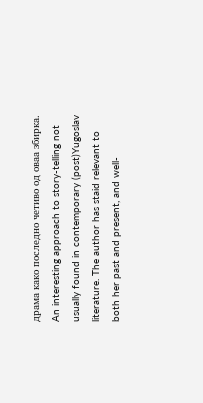драма како последно четиво од оваа збирка.
An interesting approach to story-telling not usually found in contemporary (post)Yugoslav literature. The author has staid relevant to both her past and present, and well-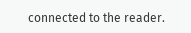connected to the reader.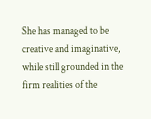She has managed to be creative and imaginative, while still grounded in the firm realities of the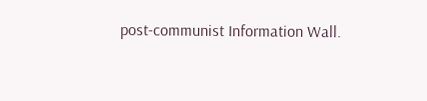post-communist Information Wall.